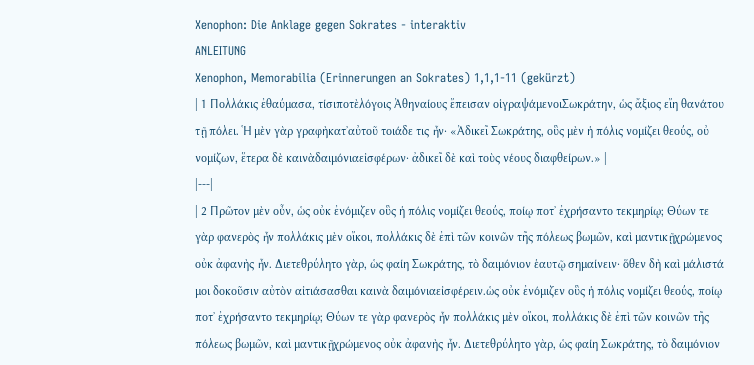Xenophon: Die Anklage gegen Sokrates - interaktiv
ANLEITUNG
Xenophon, Memorabilia (Erinnerungen an Sokrates) 1,1,1-11 (gekürzt)
| 1 Πολλάκις ἐθαύμασα, τίσιποτὲλόγοις Ἀθηναίους ἔπεισαν οἱγραψάμενοιΣωκράτην, ὡς ἄξιος εἴη θανάτου τῇ πόλει. Ἡ μὲν γὰρ γραφὴκατ᾽αὐτοῦ τοιάδε τις ἦν· «Ἀδικεῖ Σωκράτης, οὓς μὲν ἡ πόλις νομίζει θεούς, οὐ νομίζων, ἕτερα δὲ καινὰδαιμόνιαεἰσφέρων· ἀδικεῖ δὲ καὶ τοὺς νέους διαφθείρων.» |
|---|
| 2 Πρῶτον μὲν οὖν, ὡς οὐκ ἐνόμιζεν οὓς ἡ πόλις νομίζει θεούς, ποίῳ ποτ᾽ ἐχρήσαντο τεκμηρίῳ; Θύων τε γὰρ φανερὸς ἦν πολλάκις μὲν οἴκοι, πολλάκις δὲ ἐπὶ τῶν κοινῶν τῆς πόλεως βωμῶν, καὶ μαντικῇχρώμενος οὐκ ἀφανὴς ἦν. Διετεθρύλητο γὰρ, ὡς φαίη Σωκράτης, τὸ δαιμόνιον ἑαυτῷ σημαίνειν· ὅθεν δὴ καὶ μάλιστά μοι δοκοῦσιν αὐτὸν αἰτιάσασθαι καινὰ δαιμόνιαεἰσφέρειν.ὡς οὐκ ἐνόμιζεν οὓς ἡ πόλις νομίζει θεούς, ποίῳ ποτ᾽ ἐχρήσαντο τεκμηρίῳ; Θύων τε γὰρ φανερὸς ἦν πολλάκις μὲν οἴκοι, πολλάκις δὲ ἐπὶ τῶν κοινῶν τῆς πόλεως βωμῶν, καὶ μαντικῇχρώμενος οὐκ ἀφανὴς ἦν. Διετεθρύλητο γὰρ, ὡς φαίη Σωκράτης, τὸ δαιμόνιον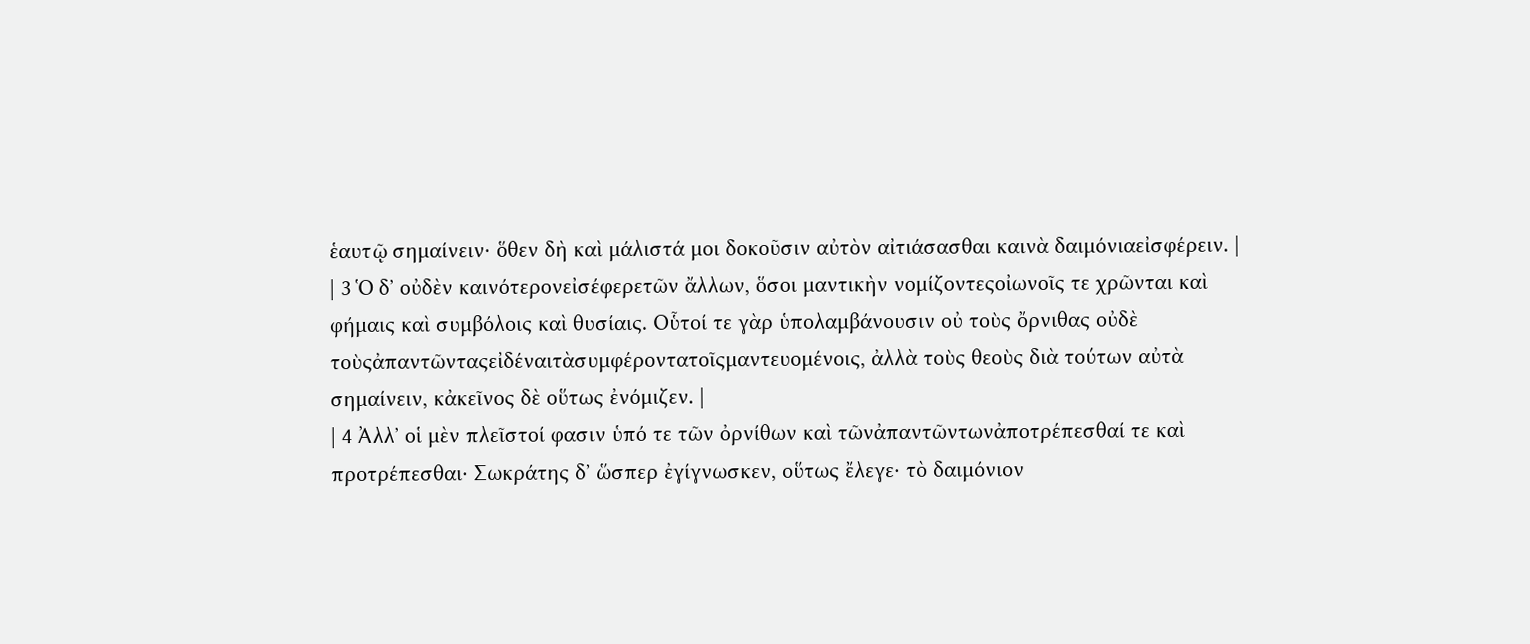ἑαυτῷ σημαίνειν· ὅθεν δὴ καὶ μάλιστά μοι δοκοῦσιν αὐτὸν αἰτιάσασθαι καινὰ δαιμόνιαεἰσφέρειν. |
| 3 Ὁ δ᾽ οὐδὲν καινότερονεἰσέφερετῶν ἄλλων, ὅσοι μαντικὴν νομίζοντεςοἰωνοῖς τε χρῶνται καὶ φήμαις καὶ συμβόλοις καὶ θυσίαις. Οὗτοί τε γὰρ ὑπολαμβάνουσιν οὐ τοὺς ὄρνιθας οὐδὲ τοὺςἀπαντῶνταςεἰδέναιτὰσυμφέροντατοῖςμαντευομένοις, ἀλλὰ τοὺς θεοὺς διὰ τούτων αὐτὰ σημαίνειν, κἀκεῖνος δὲ οὕτως ἐνόμιζεν. |
| 4 Ἀλλ᾽ οἱ μὲν πλεῖστοί φασιν ὑπό τε τῶν ὀρνίθων καὶ τῶνἀπαντῶντωνἀποτρέπεσθαί τε καὶ προτρέπεσθαι· Σωκράτης δ᾽ ὥσπερ ἐγίγνωσκεν, οὕτως ἔλεγε· τὸ δαιμόνιον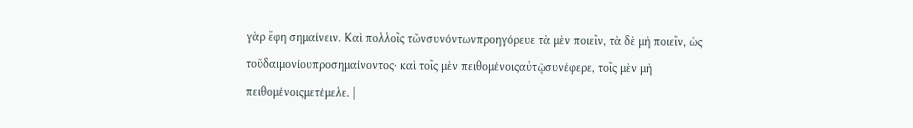γὰρ ἔφη σημαίνειν. Καὶ πολλοῖς τῶνσυνόντωνπροηγόρευε τὰ μὲν ποιεῖν, τὰ δὲ μὴ ποιεῖν, ὡς τοῦδαιμονίουπροσημαίνοντος· καὶ τοῖς μὲν πειθομένοιςαὐτῷσυνέφερε, τοῖς μὲν μὴ πειθομένοιςμετέμελε. |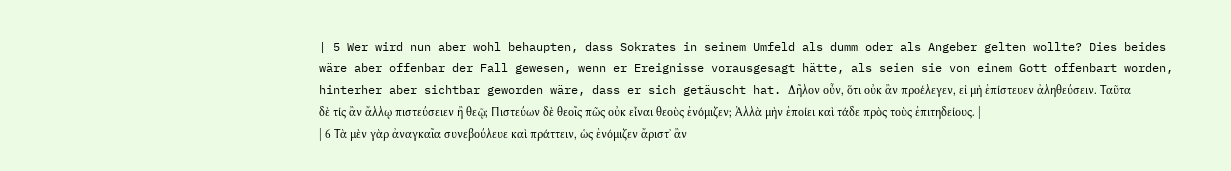| 5 Wer wird nun aber wohl behaupten, dass Sokrates in seinem Umfeld als dumm oder als Angeber gelten wollte? Dies beides wäre aber offenbar der Fall gewesen, wenn er Ereignisse vorausgesagt hätte, als seien sie von einem Gott offenbart worden, hinterher aber sichtbar geworden wäre, dass er sich getäuscht hat. Δῆλον οὖν, ὅτι οὐκ ἂν προέλεγεν, εἰ μὴ ἐπίστευεν ἀληθεύσειν. Ταῦτα δὲ τίς ἂν ἄλλῳ πιστεύσειεν ἢ θεῷ; Πιστεύων δὲ θεοῖς πῶς οὐκ εἶναι θεοὺς ἐνόμιζεν; Ἀλλὰ μὴν ἐποίει καὶ τάδε πρὸς τοὺς ἐπιτηδείους. |
| 6 Τὰ μὲν γὰρ ἀναγκαῖα συνεβούλευε καὶ πράττειν, ὡς ἐνόμιζεν ἄριστ᾽ ἂν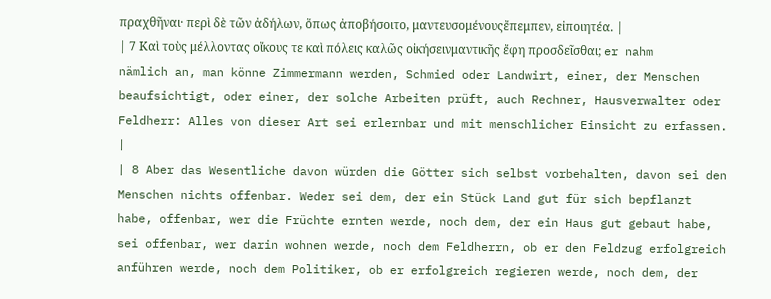πραχθῆναι· περὶ δὲ τῶν ἀδήλων, ὅπως ἀποβήσοιτο, μαντευσομένουςἔπεμπεν, εἰποιητέα. |
| 7 Καὶ τοὺς μέλλοντας οἴκους τε καὶ πόλεις καλῶς οἰκήσεινμαντικῆς ἔφη προσδεῖσθαι; er nahm nämlich an, man könne Zimmermann werden, Schmied oder Landwirt, einer, der Menschen beaufsichtigt, oder einer, der solche Arbeiten prüft, auch Rechner, Hausverwalter oder Feldherr: Alles von dieser Art sei erlernbar und mit menschlicher Einsicht zu erfassen. |
| 8 Aber das Wesentliche davon würden die Götter sich selbst vorbehalten, davon sei den Menschen nichts offenbar. Weder sei dem, der ein Stück Land gut für sich bepflanzt habe, offenbar, wer die Früchte ernten werde, noch dem, der ein Haus gut gebaut habe, sei offenbar, wer darin wohnen werde, noch dem Feldherrn, ob er den Feldzug erfolgreich anführen werde, noch dem Politiker, ob er erfolgreich regieren werde, noch dem, der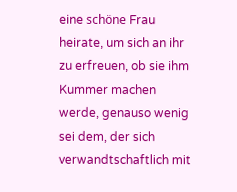eine schöne Frau heirate, um sich an ihr zu erfreuen, ob sie ihm Kummer machen werde, genauso wenig sei dem, der sich verwandtschaftlich mit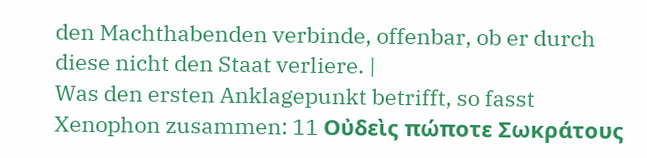den Machthabenden verbinde, offenbar, ob er durch diese nicht den Staat verliere. |
Was den ersten Anklagepunkt betrifft, so fasst Xenophon zusammen: 11 Οὐδεὶς πώποτε Σωκράτους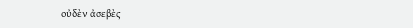οὐδὲν ἀσεβὲς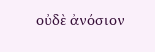οὐδὲ ἀνόσιον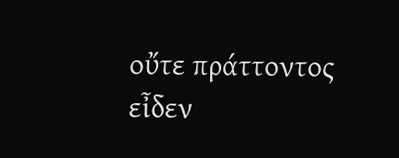οὔτε πράττοντος εἶδεν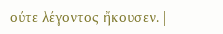ούτε λέγοντος ἤκουσεν. |